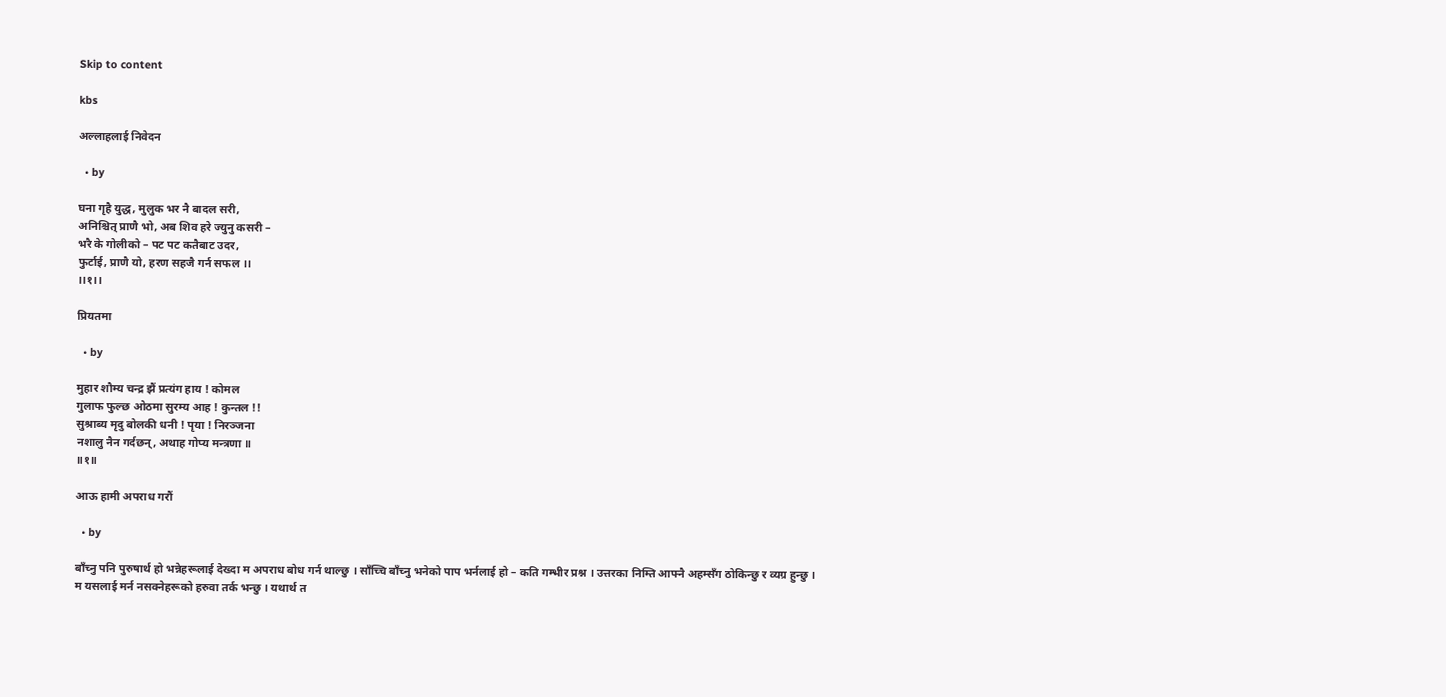Skip to content

kbs

अल्लाहलाई निवेदन

  • by

घना गृहै युद्ध, मुलुक भर नै बादल सरी,
अनिश्चित् प्राणै भो, अब शिव हरे ज्युनु कसरी –
भरै के गोलीको – पट पट कतैबाट उदर,
फुर्टाई, प्राणै यो, हरण सहजै गर्न सफल ।।
।।१।।

प्रियतमा

  • by

मुहार शौम्य चन्द्र झैं प्रत्यंग हाय ! कोमल
गुलाफ फुल्छ ओठमा सुरम्य आह ! कुन्तल !!
सुश्राब्य मृदु बोलकी धनी ! पृया ! निरञ्जना
नशालु नैन गर्दछन्‌, अथाह गोप्‍य मन्त्रणा ॥
॥१॥

आऊ हामी अपराध गरौं

  • by

बाँच्नु पनि पुरुषार्थ हो भन्नेहरूलाई देख्दा म अपराध बोध गर्न थाल्छु । साँच्चि बाँच्नु भनेको पाप भर्नलाई हो – कति गम्भीर प्रश्न । उत्तरका निम्ति आफ्नै अहम्सँग ठोकिन्छु र व्यग्र हुन्छु ।
म यसलाई मर्न नसक्नेहरूको हरुवा तर्क भन्छु । यथार्थ त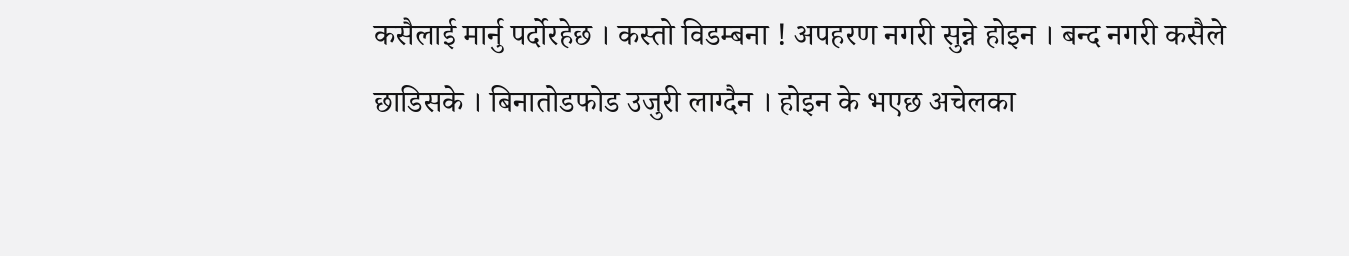कसैलाई मार्नु पर्दोरहेछ । कस्तो विडम्बना ! अपहरण नगरी सुन्ने होइन । बन्द नगरी कसैले छाडिसके । बिनातोडफोड उजुरी लाग्दैन । होइन के भएछ अचेलका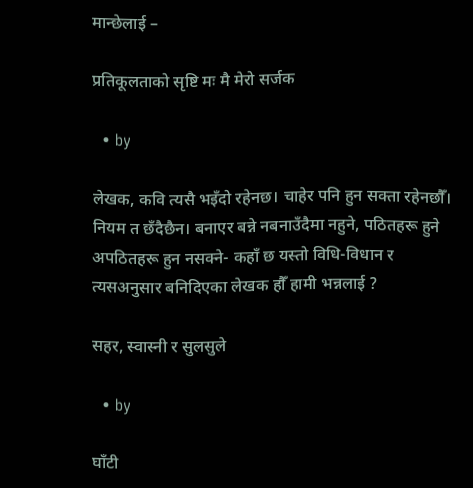मान्छेलाई –

प्रतिकूलताको सृष्टि मः मै मेरो सर्जक

  • by

लेखक, कवि त्यसै भइँदो रहेनछ। चाहेर पनि हुन सक्ता रहेनछौँ। नियम त छँदैछैन। बनाएर बन्ने नबनाउँदैमा नहुने, पठितहरू हुने अपठितहरू हुन नसक्ने- कहाँ छ यस्तो विधि-विधान र त्यसअनुसार बनिदिएका लेखक हौँ हामी भन्नलाई ?

सहर, स्वास्नी र सुलसुले

  • by

घाँटी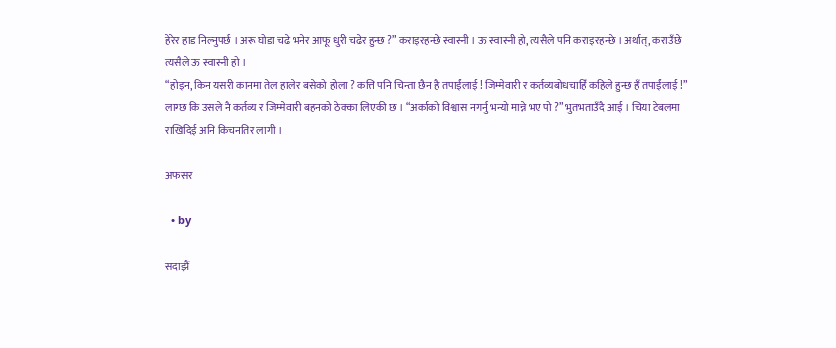हेरेर हाड निल्नुपर्छ । अरू घोडा चढे भनेर आफू धुरी चढेर हुन्छ ?” कराइरहन्छे स्वास्नी । ऊ स्वास्नी हो, त्यसैले पनि कराइरहन्छे । अर्थात्, कराउँछे त्यसैले ऊ स्वास्नी हो ।
“होइन, किन यसरी कानमा तेल हालेर बसेको होला ? कत्ति पनि चिन्ता छैन है तपाईंलाई ! जिम्मेवारी र कर्तव्यबोधचाहिँ कहिले हुन्छ हँ तपाईंलाई !” लाग्छ कि उसले नै कर्तव्य र जिम्मेवारी बहनको ठेक्का लिएकी छ । “अर्काको विश्वास नगर्नु भन्यो मान्ने भए पो ?” भुतभताउँदै आई । चिया टेबलमा राखिदिई अनि किचनतिर लागी ।

अफसर

  • by

सदाझैं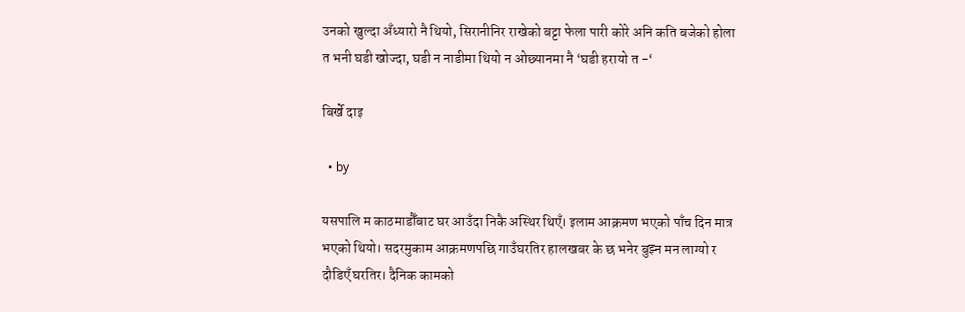उनको खुल्दा अँध्यारो नै थियो, सिरानीनिर राखेको बट्टा फेला पारी कोरे अनि कति बजेको होला त भनी घडी खोज्दा, घडी न नाडीमा थियो न ओछ्यानमा नै ‘घडी हरायो त -‘

बिर्खे दाइ

  • by

यसपालि म काठमाडौँबाट घर आउँदा निकै अस्थिर थिएँ। इलाम आक्रमण भएको पाँच दिन मात्र भएको थियो। सदरमुकाम आक्रमणपछि गाउँघरतिर हालखबर के छ भनेर बुझ्न मन लाग्यो र दौडिएँ घरतिर। दैनिक कामको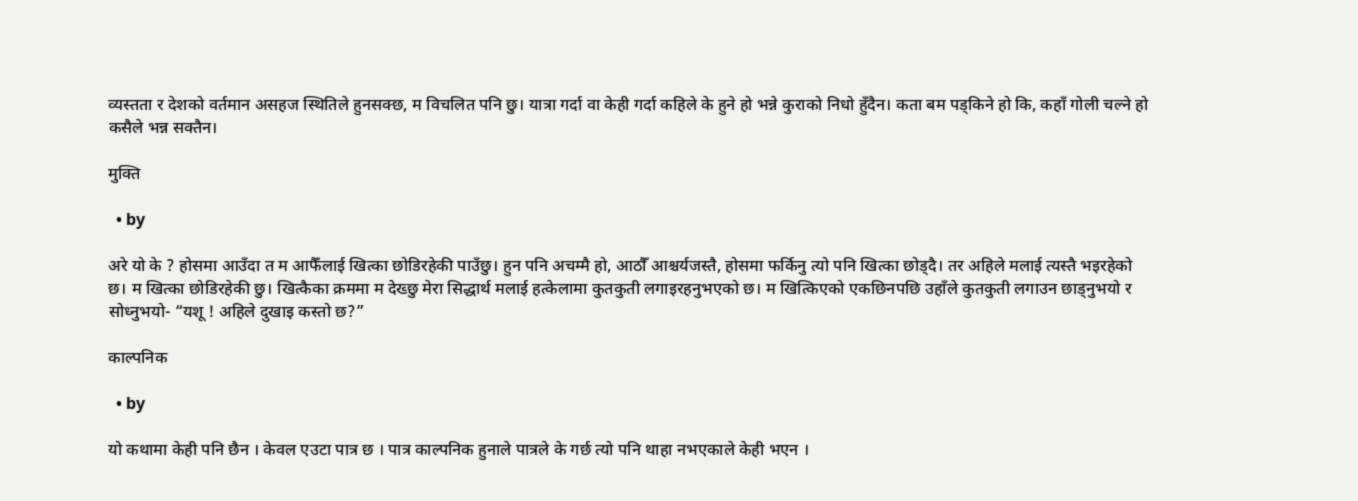व्यस्तता र देशको वर्तमान असहज स्थितिले हुनसक्छ, म विचलित पनि छु। यात्रा गर्दा वा केही गर्दा कहिले के हुने हो भन्ने कुराको निधो हुँदैन। कता बम पड्किने हो कि, कहाँ गोली चल्ने हो कसैले भन्न सक्तैन।

मुक्ति

  • by

अरे यो के ? होसमा आउँदा त म आफैँलाई खित्का छोडिरहेकी पाउँछु। हुन पनि अचम्मै हो, आठौँ आश्चर्यजस्तै, होसमा फर्किनु त्यो पनि खित्का छोड्दै। तर अहिले मलाई त्यस्तै भइरहेको छ। म खित्का छोडिरहेकी छु। खित्कैका क्रममा म देख्छु मेरा सिद्धार्थ मलाई हत्केलामा कुतकुती लगाइरहनुभएको छ। म खित्किएको एकछिनपछि उहाँले कुतकुती लगाउन छाड्नुभयो र सोध्नुभयो- “यशू ! अहिले दुखाइ कस्तो छ?”

काल्पनिक

  • by

यो कथामा केही पनि छैन । केवल एउटा पात्र छ । पात्र काल्पनिक हुनाले पात्रले के गर्छ त्यो पनि थाहा नभएकाले केही भएन ।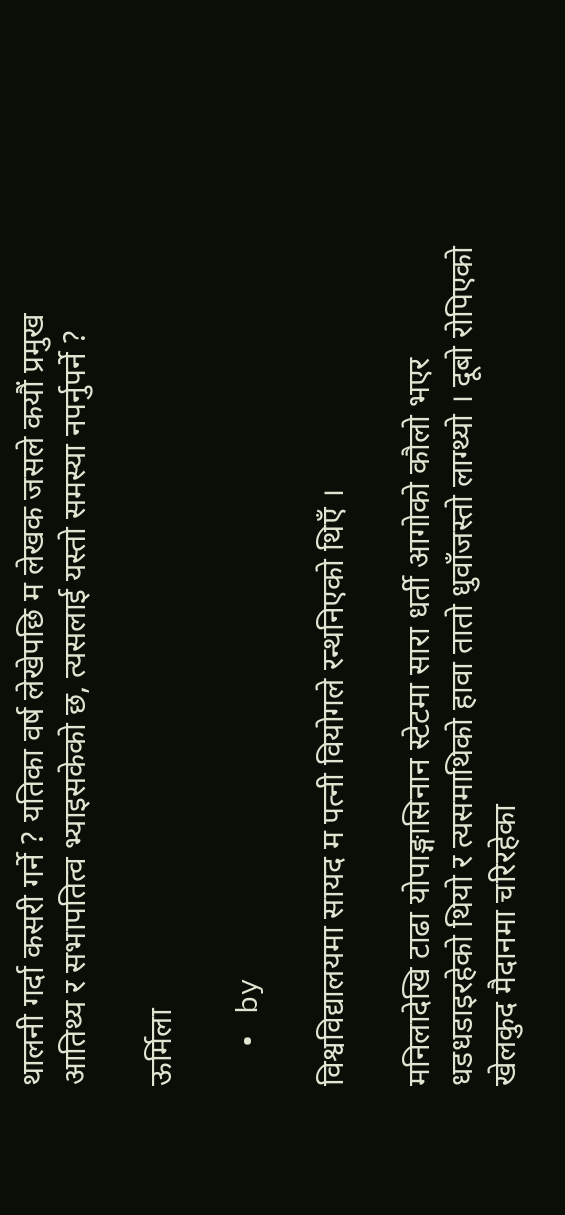थालनी गर्दा कसरी गर्ने ? यतिका वर्ष लेखेपछि म लेखक जसले कयौं प्रमुख आतिथ्य र सभापतित्व भ्याइसकेको छ, त्यसलाई यस्तो समस्या नपर्नुपर्ने ?

ऊर्मिला

  • by

विश्वविद्यालयमा सायद म पत्नी वियोगले रन्थनिएको थिएँ ।

मनिलादेखि टाढा योपाङ्गासिनान स्टेटमा सारा धर्ती आगोको कौलो भएर धडधडाइरहेको थियो र त्यसमाथिको हावा तातो धुवाँजस्तो लाग्थ्यो । दूबो रोपिएको खेलकुद मैदानमा चरिरहेका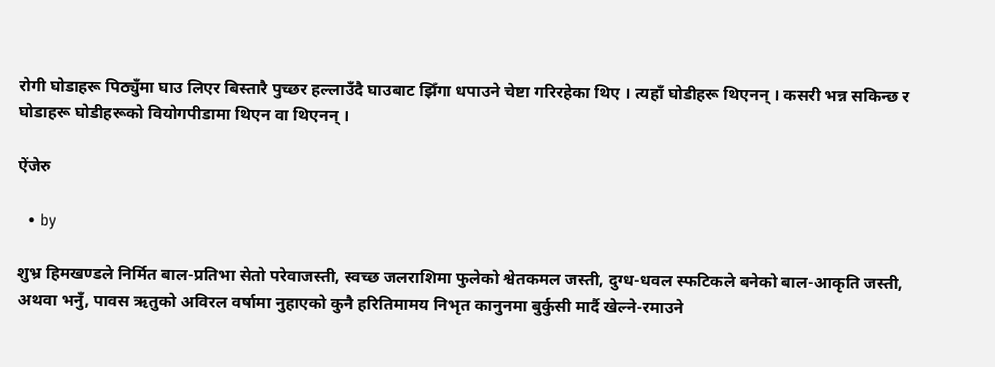रोगी घोडाहरू पिठ्युँमा घाउ लिएर बिस्तारै पुच्छर हल्लाउँदै घाउबाट झिँगा धपाउने चेष्टा गरिरहेका थिए । त्यहाँ घोडीहरू थिएनन् । कसरी भन्न सकिन्छ र घोडाहरू घोडीहरूको वियोगपीडामा थिएन वा थिएनन् ।

ऐंजेरु

  • by

शुभ्र हिमखण्डले निर्मित बाल-प्रतिभा सेतो परेवाजस्ती, स्वच्छ जलराशिमा फुलेको श्वेतकमल जस्ती, दुग्ध-धवल स्फटिकले बनेको बाल-आकृति जस्ती, अथवा भनुँ, पावस ऋतुको अविरल वर्षामा नुहाएको कुनै हरितिमामय निभृत कानुनमा बुर्कुसी मार्दै खेल्ने-रमाउने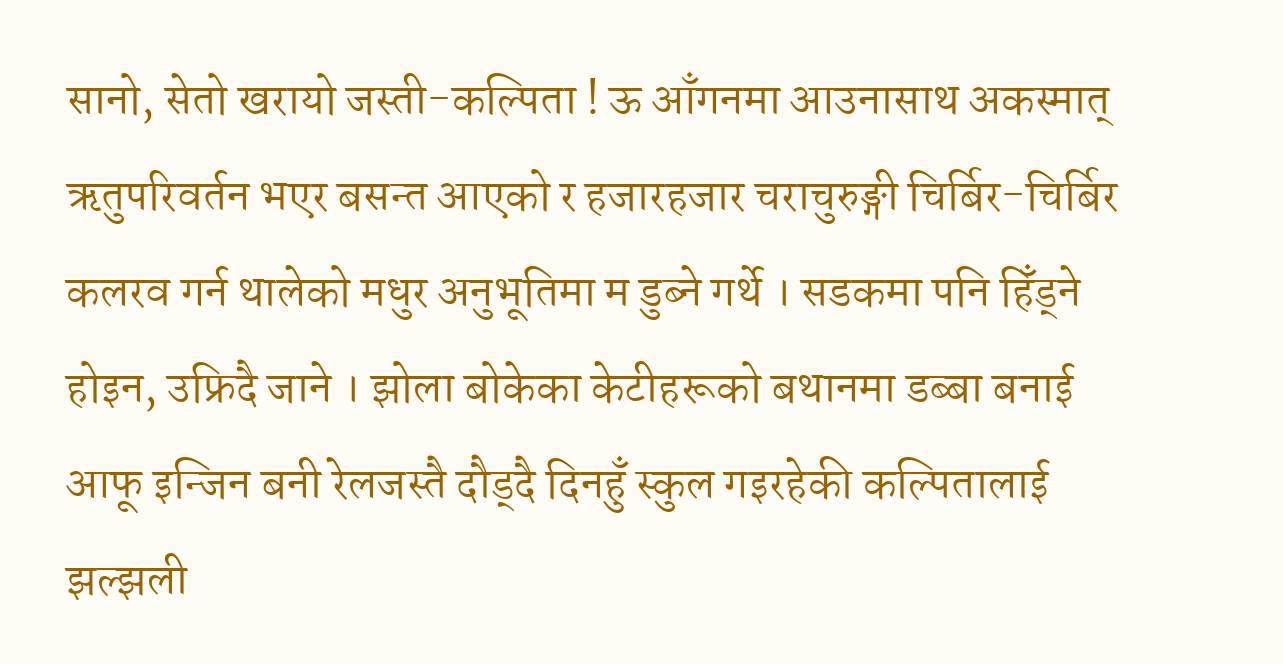सानो, सेतो खरायो जस्ती-कल्पिता ! ऊ आँगनमा आउनासाथ अकस्मात् ऋतुपरिवर्तन भएर बसन्त आएको र हजारहजार चराचुरुङ्गी चिर्बिर-चिर्बिर कलरव गर्न थालेको मधुर अनुभूतिमा म डुब्ने गर्थे । सडकमा पनि हिँड्ने होइन, उफ्रिदै जाने । झोला बोकेका केटीहरूको बथानमा डब्बा बनाई आफू इन्जिन बनी रेलजस्तै दौड्दै दिनहुँ स्कुल गइरहेकी कल्पितालाई झल्झली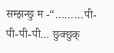सम्झन्छु म -“………पी-पी-पी-पी… छुक्छुक्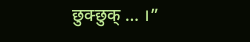छुक्छुक् … ।”